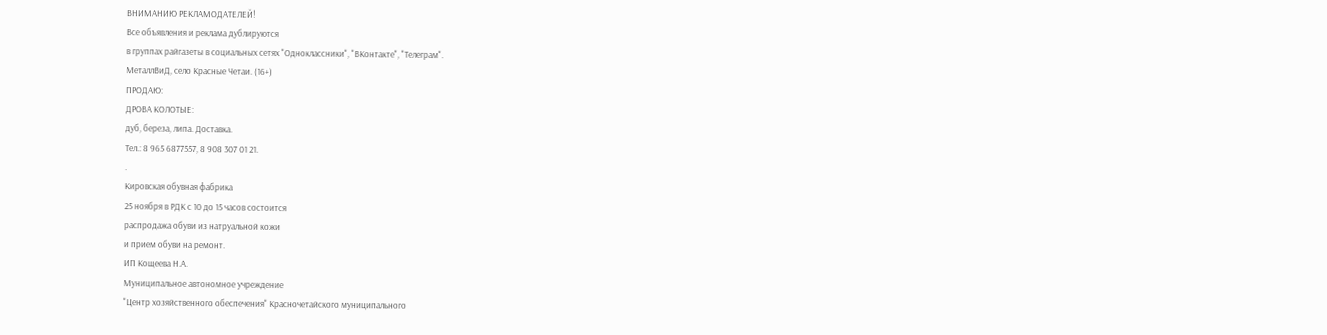ВНИМАНИЮ РЕКЛАМОДАТЕЛЕЙ!
Все объявления и реклама дублируются
в группах райгазеты в социальных сетях "Одноклассники", "ВКонтакте", "Телеграм".
МеталлВиД, село Красные Четаи. (16+)
ПРОДАЮ:
ДРОВА КОЛОТЫЕ:
дуб, береза, липа. Доставка.
Тел.: 8 965 6877557, 8 908 307 01 21.
.
Кировская обувная фабрика
25 ноября в РДК с 10 до 15 часов состоится
распродажа обуви из натруальной кожи
и прием обуви на ремонт.
ИП Кощеева Н.А.
Муниципальное автономное учреждение
"Центр хозяйственного обеспечения" Красночетайского муниципального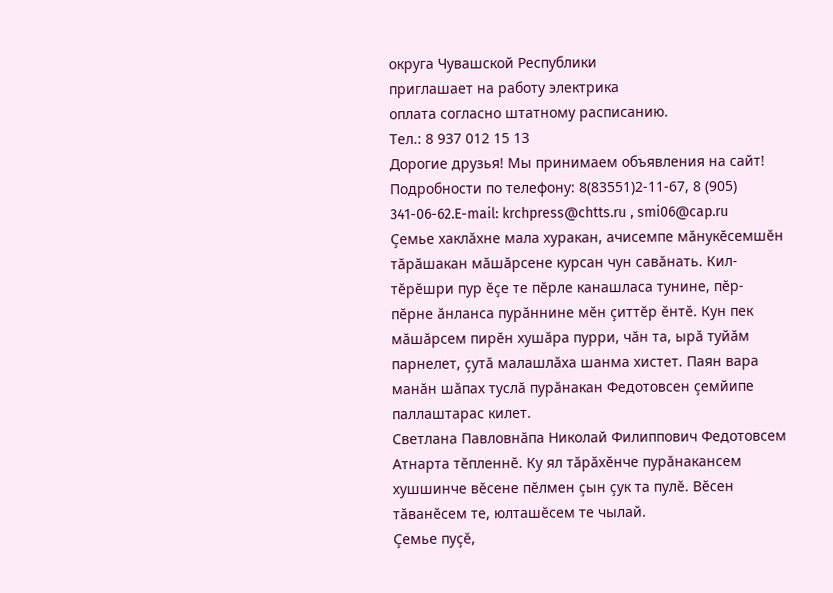округа Чувашской Республики
приглашает на работу электрика
оплата согласно штатному расписанию.
Тел.: 8 937 012 15 13
Дорогие друзья! Мы принимаем объявления на сайт!
Подробности по телефону: 8(83551)2-11-67, 8 (905) 341-06-62.E-mail: krchpress@chtts.ru , smi06@cap.ru
Çемье хаклăхне мала хуракан, ачисемпе мăнукĕсемшĕн тăрăшакан мăшăрсене курсан чун савăнать. Кил-тĕрĕшри пур ĕçе те пĕрле канашласа тунине, пĕр-пĕрне ăнланса пурăннине мĕн çиттĕр ĕнтĕ. Кун пек мăшăрсем пирĕн хушăра пурри, чăн та, ырă туйăм парнелет, çутă малашлăха шанма хистет. Паян вара манăн шăпах туслă пурăнакан Федотовсен çемйипе паллаштарас килет.
Светлана Павловнăпа Николай Филиппович Федотовсем Атнарта тĕпленнĕ. Ку ял тăрăхĕнче пурăнакансем хушшинче вĕсене пĕлмен çын çук та пулĕ. Вĕсен тăванĕсем те, юлташĕсем те чылай.
Çемье пуçĕ,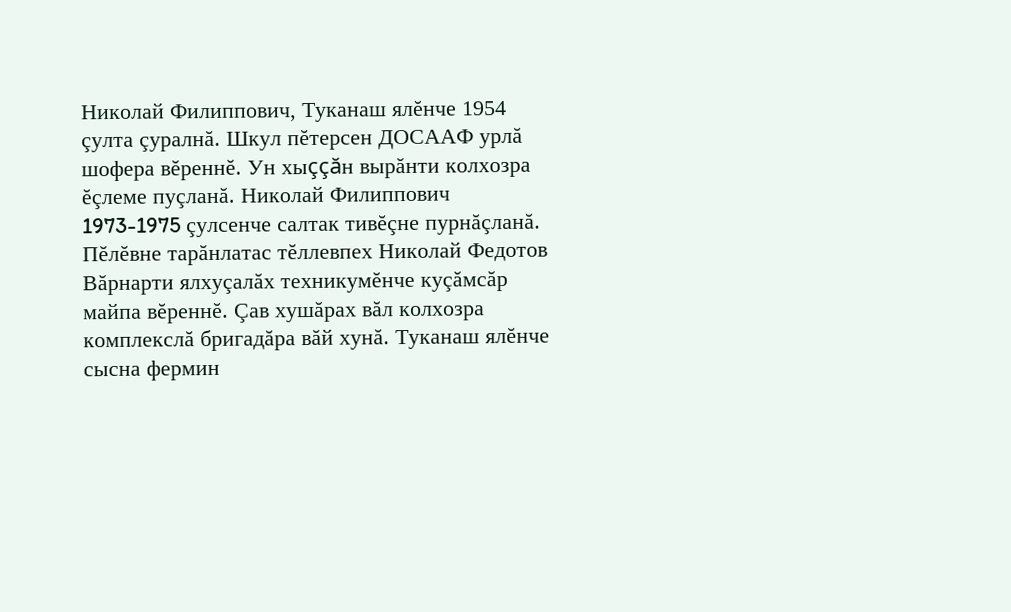Николай Филиппович, Туканаш ялĕнче 1954 çулта çуралнă. Шкул пĕтерсен ДОСААФ урлă шофера вĕреннĕ. Ун хыççăн вырăнти колхозра ĕçлеме пуçланă. Николай Филиппович 1973-1975 çулсенче салтак тивĕçне пурнăçланă. Пĕлĕвне тарăнлатас тĕллевпех Николай Федотов Вăрнарти ялхуçалăх техникумĕнче куçăмсăр майпа вĕреннĕ. Çав хушăрах вăл колхозра комплекслă бригадăра вăй хунă. Туканаш ялĕнче сысна фермин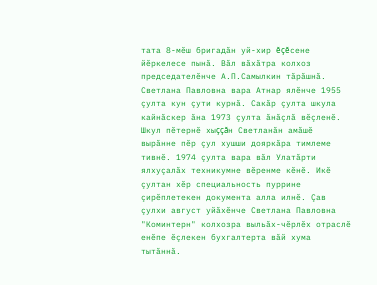тата 8-мĕш бригадăн уй-хир ĕçĕсене йĕркелесе пынă. Вăл вăхăтра колхоз председателĕнче А.П.Самылкин тăрăшнă.
Светлана Павловна вара Атнар ялĕнче 1955 çулта кун çути курнă. Сакăр çулта шкула кайнăскер ăна 1973 çулта ăнăçлă вĕçленĕ. Шкул пĕтернĕ хыççăн Светланăн амăшĕ вырăнне пĕр çул хушши дояркăра тимлеме тивнĕ. 1974 çулта вара вăл Улатăрти ялхуçалăх техникумне вĕренме кĕнĕ. Икĕ çултан хĕр специальность пуррине çирĕплетекен документа алла илнĕ. Çав çулхи август уйăхĕнче Светлана Павловна "Коминтерн" колхозра выльăх-чĕрлĕх отраслĕ енĕпе ĕçлекен бухгалтерта вăй хума тытăннă.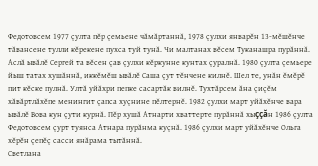Федотовсем 1977 çулта пĕр çемьене чăмăртаннă, 1978 çулхи январĕн 13-мĕшĕнче тăвансене тулли кĕрекене пухса туй тунă. Чи малтанах вĕсем Туканашра пурăннă. Аслă ывăлĕ Сергей та вĕсен çав çулхи кĕркунне кунтах çуралнă. 1980 çулта çемьере йыш татах хушăннă, иккĕмĕш ывăлĕ Саша çут тĕнчене килнĕ. Шел те, унăн ĕмĕрĕ пит кĕске пулнă. Ултă уйăхри пепке сасартăк вилнĕ. Тухтăрсем ăна çиçĕм хăвăртлăхĕпе менингит çапса хуçнине пĕлтернĕ. 1982 çулхи март уйăхĕнче вара ывăлĕ Вова кун çути курнă. Пĕр хушă Атнарти хваттерте пурăннă хыççăн 1986 çулта Федотовсем çурт туянса Атнара пурăнма куçнă. 1986 çулхи март уйăхĕнче Ольга хĕрĕн çепĕç сасси янăрама тытăннă.
Светлана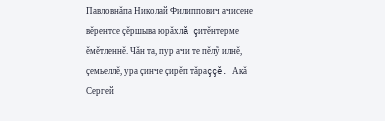Павловнăпа Николай Филиппович ачисене вĕрентсе çĕршыва юрăхлă çитĕнтерме ĕмĕтленнĕ. Чăн та, пур ачи те пĕлỹ илнĕ, çемьеллĕ, ура çинче çирĕп тăраççĕ. Акă Сергей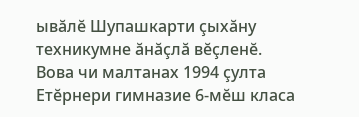ывăлĕ Шупашкарти çыхăну техникумне ăнăçлă вĕçленĕ. Вова чи малтанах 1994 çулта Етĕрнери гимназие 6-мĕш класа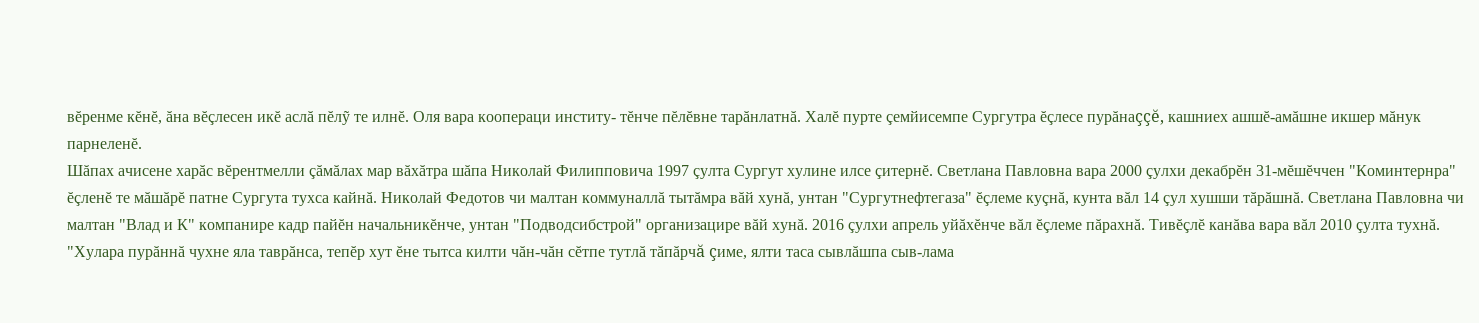вĕренме кĕнĕ, ăна вĕçлесен икĕ аслă пĕлỹ те илнĕ. Оля вара коопераци институ- тĕнче пĕлĕвне тарăнлатнă. Халĕ пурте çемйисемпе Сургутра ĕçлесе пурăнаççĕ, кашниех ашшĕ-амăшне икшер мăнук парнеленĕ.
Шăпах ачисене харăс вĕрентмелли çăмăлах мар вăхăтра шăпа Николай Филипповича 1997 çулта Сургут хулине илсе çитернĕ. Светлана Павловна вара 2000 çулхи декабрĕн 31-мĕшĕччен "Коминтернра" ĕçленĕ те мăшăрĕ патне Сургута тухса кайнă. Николай Федотов чи малтан коммуналлă тытăмра вăй хунă, унтан "Сургутнефтегаза" ĕçлеме куçнă, кунта вăл 14 çул хушши тăрăшнă. Светлана Павловна чи малтан "Влад и К" компанире кадр пайĕн начальникĕнче, унтан "Подводсибстрой" организацире вăй хунă. 2016 çулхи апрель уйăхĕнче вăл ĕçлеме пăрахнă. Тивĕçлĕ канăва вара вăл 2010 çулта тухнă.
"Хулара пурăннă чухне яла таврăнса, тепĕр хут ĕне тытса килти чăн-чăн сĕтпе тутлă тăпăрчă çиме, ялти таса сывлăшпа сыв-лама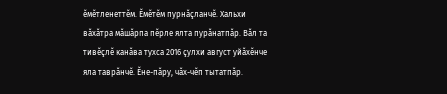ĕмĕтленеттĕм. Ĕмĕтĕм пурнăçланчĕ. Хальхи вăхăтра мăшăрпа пĕрле ялта пурăнатпăр. Вăл та тивĕçлĕ канăва тухса 2016 çулхи август уйăхĕнче яла таврăнчĕ. Ĕне-пăру, чăх-чĕп тытатпăр.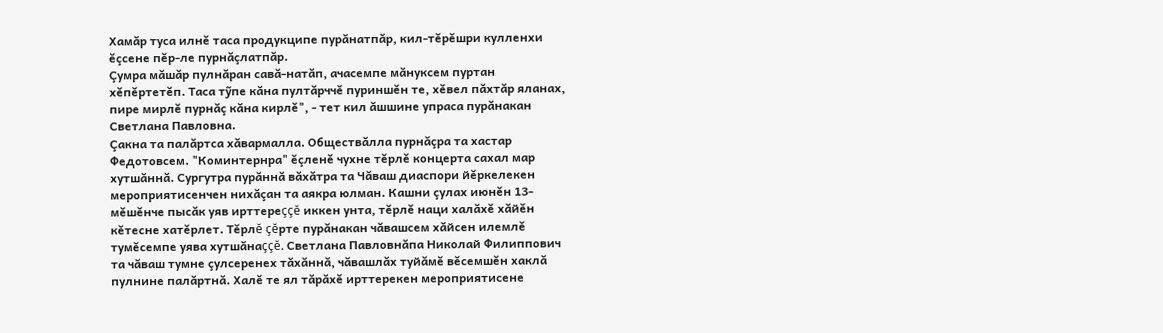Хамăр туса илнĕ таса продукципе пурăнатпăр, кил-тĕрĕшри кулленхи ĕçсене пĕр-ле пурнăçлатпăр.
Çумра мăшăр пулнăран савă-натăп, ачасемпе мăнуксем пуртан хĕпĕртетĕп. Таса тỹпе кăна пултăрччĕ пуриншĕн те, хĕвел пăхтăр яланах, пире мирлĕ пурнăç кăна кирлĕ", - тет кил ăшшине упраса пурăнакан Светлана Павловна.
Çакна та палăртса хăвармалла. Обществăлла пурнăçра та хастар Федотовсем. "Коминтернра" ĕçленĕ чухне тĕрлĕ концерта сахал мар хутшăннă. Сургутра пурăннă вăхăтра та Чăваш диаспори йĕркелекен мероприятисенчен нихăçан та аякра юлман. Кашни çулах июнĕн 13-мĕшĕнче пысăк уяв ирттереççĕ иккен унта, тĕрлĕ наци халăхĕ хăйĕн кĕтесне хатĕрлет. Тĕрлĕ çĕрте пурăнакан чăвашсем хăйсен илемлĕ тумĕсемпе уява хутшăнаççĕ. Светлана Павловнăпа Николай Филиппович та чăваш тумне çулсеренех тăхăннă, чăвашлăх туйăмĕ вĕсемшĕн хаклă пулнине палăртнă. Халĕ те ял тăрăхĕ ирттерекен мероприятисене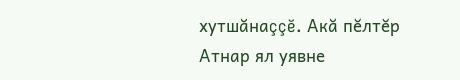хутшăнаççĕ. Акă пĕлтĕр Атнар ял уявне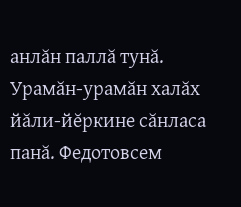анлăн паллă тунă. Урамăн-урамăн халăх йăли-йĕркине сăнласа панă. Федотовсем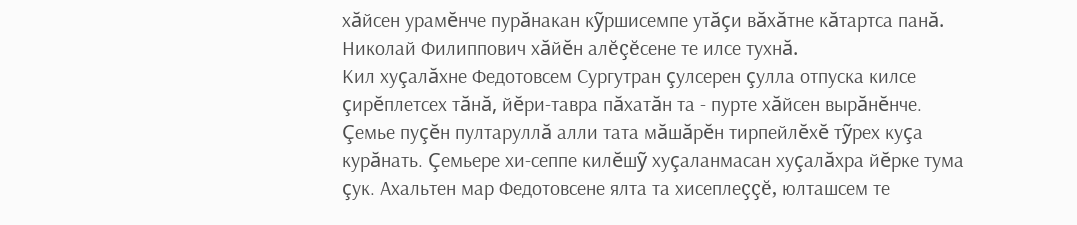хăйсен урамĕнче пурăнакан кỹршисемпе утăçи вăхăтне кăтартса панă. Николай Филиппович хăйĕн алĕçĕсене те илсе тухнă.
Кил хуçалăхне Федотовсем Сургутран çулсерен çулла отпуска килсе çирĕплетсех тăнă, йĕри-тавра пăхатăн та - пурте хăйсен вырăнĕнче. Çемье пуçĕн пултаруллă алли тата мăшăрĕн тирпейлĕхĕ тỹрех куçа курăнать. Çемьере хи-сеппе килĕшỹ хуçаланмасан хуçалăхра йĕрке тума çук. Ахальтен мар Федотовсене ялта та хисеплеççĕ, юлташсем те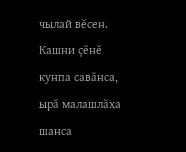чылай вĕсен. Кашни çĕнĕ кунпа савăнса, ырă малашлăха шанса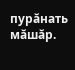пурăнать мăшăр.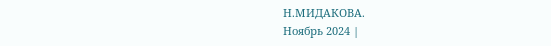Н.МИДАКОВА.
Ноябрь 2024 |